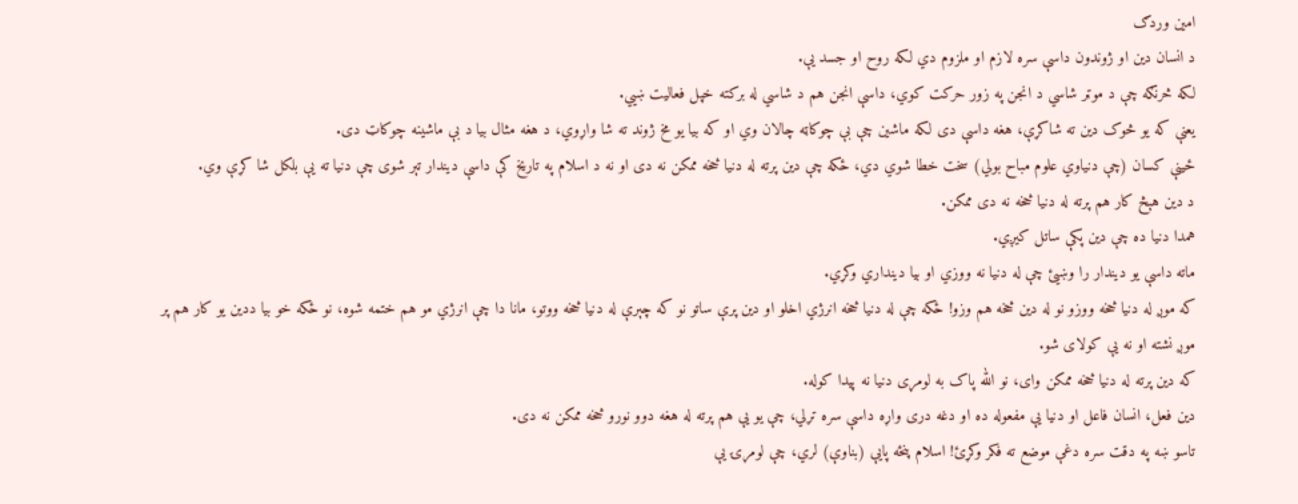امین وردګ
د انسان دین او ژوندون داسې سره لازم او ملزوم دي لکه روح او جسد یې.
لکه څرنګه چې د موټر شاسي د انجن په زور حرکت کوي، داسې انجن هم د شاسي له برکته خپل فعالیت ښيي.
یعنې که یو څوک دین ته شاکړې، هغه داسې دی لکه ماشین چې بې چوکاټه چالان وي او که بیا یو مخ ژوند ته شا واړوي، د هغه مثال بیا د بې ماشینه چوکاټ دی.
ځینې کسان (چې دنیاوي علوم مباح بولي) سخت خطا شوي دي، ځکه چې دین پرته له دنیا څخه ممکن نه دی او نه د اسلام په تاریخ کې داسې دیندار تېر شوی چې دنیا ته یې بلکل شا کړې وي.
د دین هېڅ کار هم پرته له دنیا څخه نه دی ممکن.
همدا دنیا ده چې دین پکې ساتل کیږي.
ماته داسې یو دیندار را وښیئ چې له دنیا نه ووزي او بیا دینداري وکړي.
که موږ له دنیا څخه ووزو نو له دین څخه هم وزو! ځکه چې له دنیا څخه انرژي اخلو او دین پرې ساتو نو که چېرې له دنیا څخه ووتو، مانا دا چې انرژي مو هم ختمه شوه، نو ځکه خو بیا ددین یو کار هم پر موږ نشته او نه یې کولای شو.
که دین پرته له دنیا څخه ممکن وای، نو الله پاک به لومړی دنیا نه پیدا کوله.
دین فعل، انسان فاعل او دنیا یې مفعوله ده او دغه دری واړه داسې سره تړلي، چې یو یې هم پرته له هغه دوو نورو څخه ممکن نه دی.
تاسو ښه په دقت سره دغې موضع ته فکر وکړئ! اسلام پنځه پایې (بناوې) لري، چې لومړۍ یې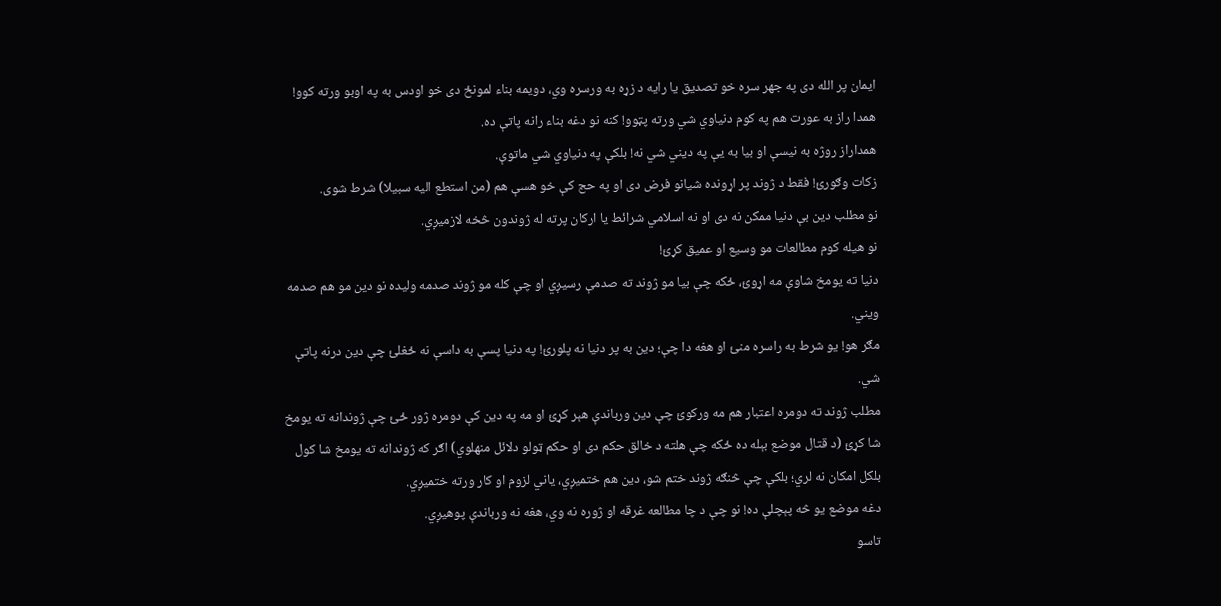ایمان پر الله دی په جهر سره خو تصدیق یا رایه د زړه به ورسره وي، دویمه بناء لمونځ دی خو اودس به په اوبو ورته کوو! همدا راز به عورت هم په کوم دنیاوي شي ورته پټوو! کنه نو دغه بناء رانه پاتې ده.
همداراز روژه به نیسې او بیا به یې په دیني شي نه! بلکې په دنیاوي شي ماتوې.
زکات وګورئ! فقط د ژوند پر اړونده شیانو فرض دی او په حج کې خو هسې هم (من استطع الیه سبیلا) شرط شوی.
نو مطلب دین بې دنیا ممکن نه دی او نه اسلامي شرائط یا ارکان پرته له ژوندون څخه لازمیږي.
نو هیله کوم مطالعات مو وسیع او عمیق کړئ!
دنیا ته یومخ شاوې مه اړوئ، ځکه چې بیا مو ژوند ته صدمې رسیږي او چې کله مو ژوند صدمه ولیده نو دین مو هم صدمه ویني.
مګر هو! یو شرط به راسره منئ او هغه دا چې؛ دین به پر دنیا نه پلورئ! په دنیا پسې به داسې نه ځغلئ چې دین درنه پاتې شي.
مطلب ژوند ته دومره اعتبار هم مه ورکوئ چې دین ورباندې هېر کړئ او مه په دین کې دومره ژور ځئ چې ژوندانه ته یومخ شا کړئ (د قتال موضع بېله ده ځکه چې هلته د خالق حکم دی او حکم ټولو دلائل منهلوي) اګر که ژوندانه ته یومخ شا کول بلکل امکان نه لري؛ بلکې چې څنګه ژوند ختم شو، دین هم ختمیږي، یاني لزوم او کار ورته ختمیږي.
دغه موضع یو څه پېچلې ده! نو چې د چا مطالعه غرقه او ژوره نه وي، هغه نه ورباندې پوهیږي.
تاسو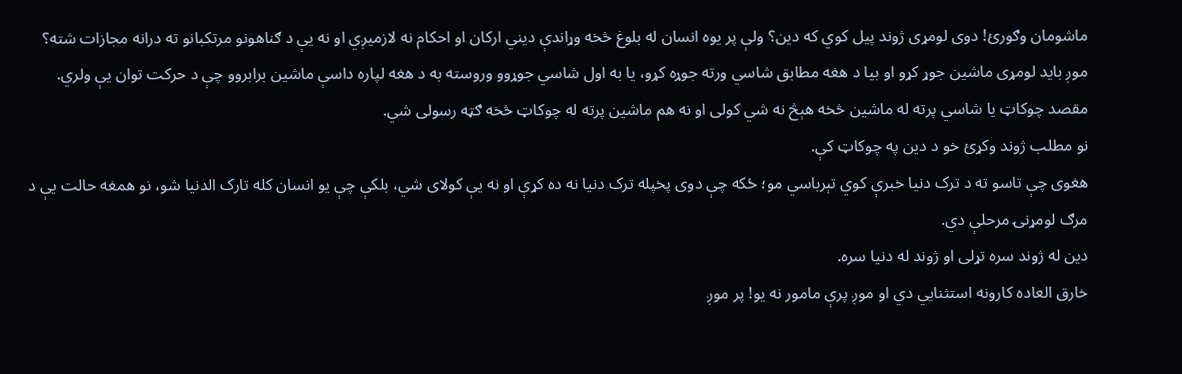ماشومان وګورئ! دوی لومړی ژوند پیل کوي که دین؟ ولې پر یوه انسان له بلوغ څخه وړاندې دیني ارکان او احکام نه لازمیږي او نه یې د ګناهونو مرتکبانو ته درانه مجازات شته؟
موږ باید لومړی ماشین جوړ کړو او بیا د هغه مطابق شاسي ورته جوړه کړو، یا به اول شاسي جوړوو وروسته به د هغه لپاره داسې ماشین برابروو چې د حرکت توان یې ولري.
مقصد چوکاټ یا شاسي پرته له ماشین څخه هېڅ نه شي کولی او نه هم ماشین پرته له چوکاټ څخه ګټه رسولی شي.
نو مطلب ژوند وکړئ خو د دین په چوکاټ کې.
هغوی چې تاسو ته د ترک دنیا خبرې کوي تېرباسي مو؛ ځکه چې دوی پخپله ترک دنیا نه ده کړې او نه یې کولای شي، بلکې چې یو انسان کله تارک الدنیا شو، نو همغه حالت یې د مرګ لومړنۍ مرحلې دي.
دین له ژوند سره تړلی او ژوند له دنیا سره.
خارق العاده کارونه استثنایي دي او موږ پرې مامور نه یو! پر موږ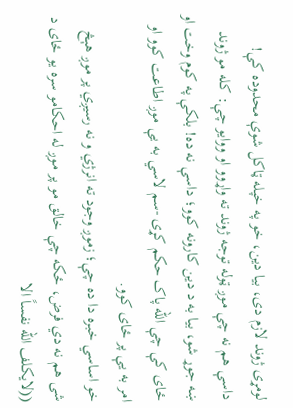لومړی ژوند لازم دی، بیا دین، خو په خپله ټاکل شوې محدوده کې! داسې هم نه چې موږ ټوله توجه ژوند ته واړوو او ووایو چې: کله مو ژوند ښه جوړ شو، بیا به د دین کارونه کوو؛ داسې نه ده! بلکې په کوم وخت او ځای کې چې الله پاک حکم کړی -سم لاسي به یې موږ اطاعت کوو او امر به یې پر ځای کوو.
خو اساسي خبره دا ده چې؛ زموږ وجود ته انرژي و نه رسیږي پر موږ هېڅ شی هم نه دي فرض، ځکه چې خالق مو پر موږ له احکامو سره یو ځای د ((لایکلف الله نفساً الا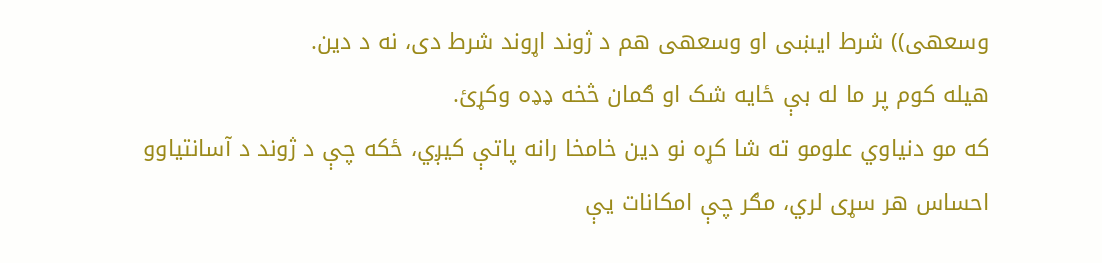وسعهی)) شرط ایښی او وسعهی هم د ژوند اړوند شرط دی، نه د دین.
هیله کوم پر ما له بې ځایه شک او ګمان څخه ډډه وکړئ.
که مو دنیاوي علومو ته شا کړه نو دین خامخا رانه پاتې کیږي، ځکه چې د ژوند د آسانتیاوو احساس هر سړی لري، مګر چې امکانات یې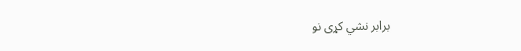برابر نشي کړی نو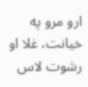ارو مرو په خیانت، غلا او رشوت لاس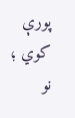پورې کوي ؛ نو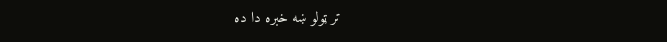تر ټولو ښه خبره دا ده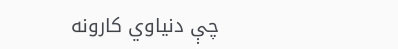چې دنیاوي کارونه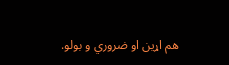هم اړین او ضروري و بولو.